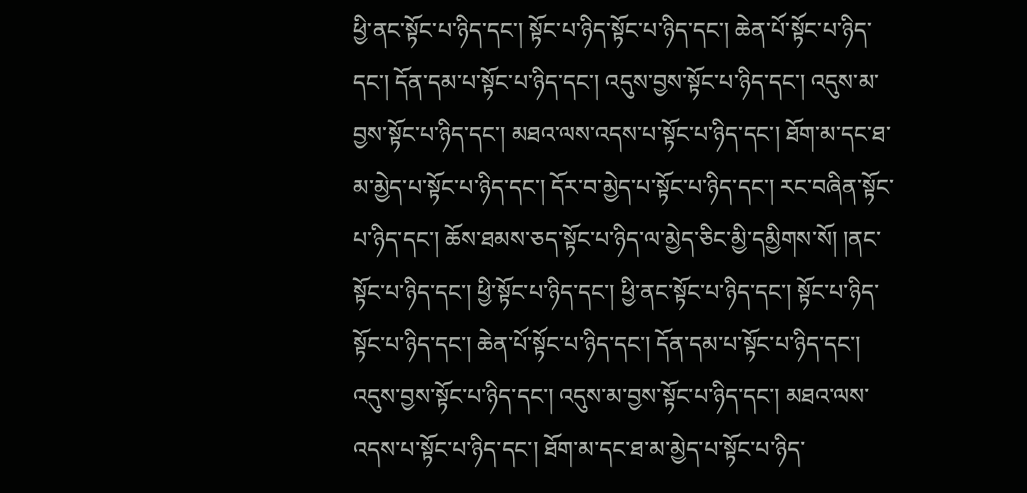ཕྱི་ནང་སྟོང་པ་ཉིད་དང་། སྟོང་པ་ཉིད་སྟོང་པ་ཉིད་དང་། ཆེན་པོ་སྟོང་པ་ཉིད་དང་། དོན་དམ་པ་སྟོང་པ་ཉིད་དང་། འདུས་བྱས་སྟོང་པ་ཉིད་དང་། འདུས་མ་བྱས་སྟོང་པ་ཉིད་དང་། མཐའ་ལས་འདས་པ་སྟོང་པ་ཉིད་དང་། ཐོག་མ་དང་ཐ་མ་མྱེད་པ་སྟོང་པ་ཉིད་དང་། དོར་བ་མྱེད་པ་སྟོང་པ་ཉིད་དང་། རང་བཞིན་སྟོང་པ་ཉིད་དང་། ཆོས་ཐམས་ཅད་སྟོང་པ་ཉིད་ལ་མྱེད་ཅིང་མྱི་དམྱིགས་སོ། །ནང་སྟོང་པ་ཉིད་དང་། ཕྱི་སྟོང་པ་ཉིད་དང་། ཕྱི་ནང་སྟོང་པ་ཉིད་དང་། སྟོང་པ་ཉིད་སྟོང་པ་ཉིད་དང་། ཆེན་པོ་སྟོང་པ་ཉིད་དང་། དོན་དམ་པ་སྟོང་པ་ཉིད་དང་། འདུས་བྱས་སྟོང་པ་ཉིད་དང་། འདུས་མ་བྱས་སྟོང་པ་ཉིད་དང་། མཐའ་ལས་འདས་པ་སྟོང་པ་ཉིད་དང་། ཐོག་མ་དང་ཐ་མ་མྱེད་པ་སྟོང་པ་ཉིད་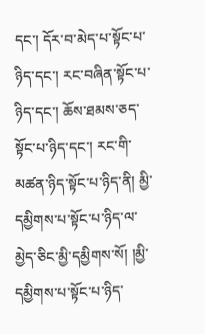དང་། དོར་བ་མེད་པ་སྟོང་པ་ཉིད་དང་། རང་བཞིན་སྟོང་པ་ཉིད་དང་། ཆོས་ཐམས་ཅད་སྟོང་པ་ཉིད་དང་། རང་གི་མཚན་ཉིད་སྟོང་པ་ཉིད་ནི། མྱི་དམྱིགས་པ་སྟོང་པ་ཉིད་ལ་མྱེད་ཅིང་མྱི་དམྱིགས་སོ། །མྱི་དམྱིགས་པ་སྟོང་པ་ཉིད་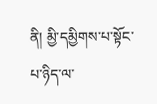ནི། མྱི་དམྱིགས་པ་སྟོང་པ་ཉིད་ལ་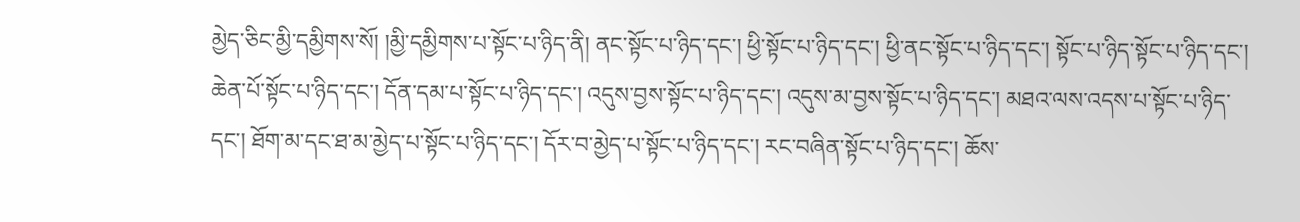མྱེད་ཅིང་མྱི་དམྱིགས་སོ། །མྱི་དམྱིགས་པ་སྟོང་པ་ཉིད་ནི། ནང་སྟོང་པ་ཉིད་དང་། ཕྱི་སྟོང་པ་ཉིད་དང་། ཕྱི་ནང་སྟོང་པ་ཉིད་དང་། སྟོང་པ་ཉིད་སྟོང་པ་ཉིད་དང་། ཆེན་པོ་སྟོང་པ་ཉིད་དང་། དོན་དམ་པ་སྟོང་པ་ཉིད་དང་། འདུས་བྱས་སྟོང་པ་ཉིད་དང་། འདུས་མ་བྱས་སྟོང་པ་ཉིད་དང་། མཐའ་ལས་འདས་པ་སྟོང་པ་ཉིད་དང་། ཐོག་མ་དང་ཐ་མ་མྱེད་པ་སྟོང་པ་ཉིད་དང་། དོར་བ་མྱེད་པ་སྟོང་པ་ཉིད་དང་། རང་བཞིན་སྟོང་པ་ཉིད་དང་། ཆོས་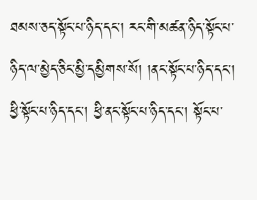ཐམས་ཅད་སྟོང་པ་ཉིད་དང་། རང་གི་མཚན་ཉིད་སྟོང་པ་ཉིད་ལ་མྱེད་ཅིང་མྱི་དམྱིགས་སོ། །ནང་སྟོང་པ་ཉིད་དང་། ཕྱི་སྟོང་པ་ཉིད་དང་། ཕྱི་ནང་སྟོང་པ་ཉིད་དང་། སྟོང་པ་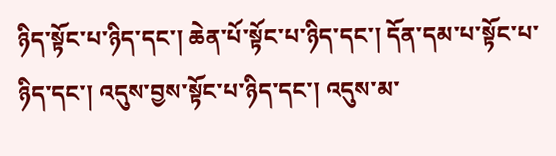ཉིད་སྟོང་པ་ཉིད་དང་། ཆེན་པོ་སྟོང་པ་ཉིད་དང་། དོན་དམ་པ་སྟོང་པ་ཉིད་དང་། འདུས་བྱས་སྟོང་པ་ཉིད་དང་། འདུས་མ་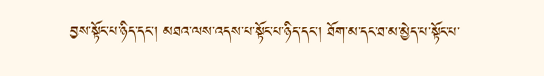བྱས་སྟོང་པ་ཉིད་དང་། མཐའ་ལས་འདས་པ་སྟོང་པ་ཉིད་དང་། ཐོག་མ་དང་ཐ་མ་མྱེད་པ་སྟོང་པ་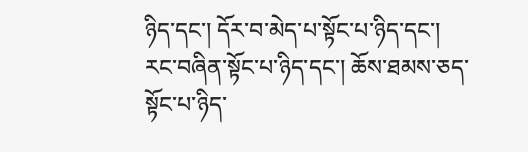ཉིད་དང་། དོར་བ་མེད་པ་སྟོང་པ་ཉིད་དང་། རང་བཞིན་སྟོང་པ་ཉིད་དང་། ཆོས་ཐམས་ཅད་སྟོང་པ་ཉིད་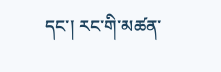དང་། རང་གི་མཚན་